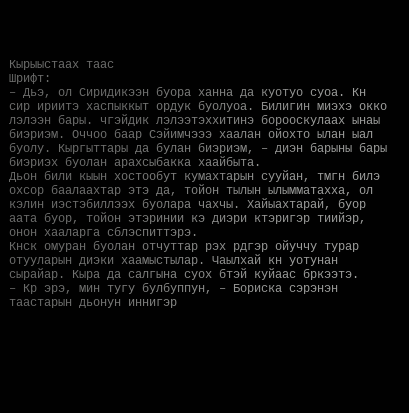Кырыыстаах таас
Шрифт:
– Дьэ, ол Сиридикээн буора ханна да куотуо суоа. Кн сир ириитэ хаспыккыт ордук буолуоа. Билигин миэхэ окко лэлээн бары. чгэйдик лэлээтэххитинэ борооскулаах ынаы биэриэм. Оччоо баар Сэйимчэээ хаалан ойохто ылан ыал буолу. Кыргыттары да булан биэриэм, – диэн барыны бары биэриэх буолан арахсыбакка хаайбыта.
Дьон били кыын хостообут кумахтарын сууйан, тмгн билэ охсор баалаахтар этэ да, тойон тылын ылымматахха, ол кэлин иэстэбиллээх буолара чахчы. Хайыахтарай, буор аата буор, тойон этэринии кэ диэри ктэригэр тиийэр, онон хааларга сблэспиттэрэ.
Кнск омуран буолан отчуттар рэх рдгэр ойуччу турар отууларын диэки хаамыстылар. Чаылхай кн уотунан сырайар. Кыра да салгына суох бтэй куйаас бркээтэ.
– Кр эрэ, мин тугу булбуппун, – Бориска сэрэнэн таастарын дьонун иннигэр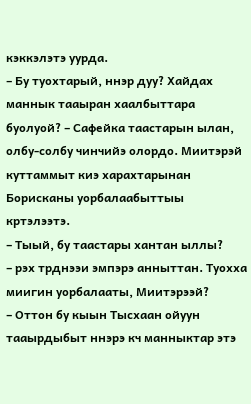кэккэлэтэ уурда.
– Бу туохтарый, ннэр дуу? Хайдах маннык тааыран хаалбыттара буолуой? – Сафейка таастарын ылан, олбу-солбу чинчийэ олордо. Миитэрэй куттаммыт киэ харахтарынан Борисканы уорбалаабыттыы кртэлээтэ.
– Тыый, бу таастары хантан ыллы?
– рэх трднээи эмпэрэ анныттан. Туохха миигин уорбалааты, Миитэрээй?
– Оттон бу кыын Тысхаан ойуун тааырдыбыт ннэрэ кч манныктар этэ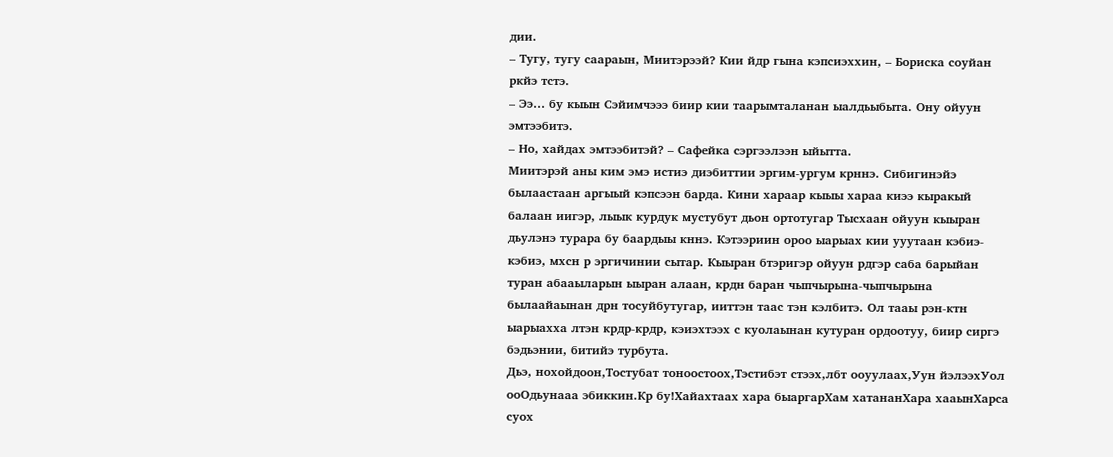дии.
– Тугу, тугу саараын, Миитэрээй? Кии йдр гына кэпсиэххин, – Бориска соуйан ркйэ тстэ.
– Ээ… бу кыын Сэйимчэээ биир кии таарымталанан ыалдьыбыта. Ону ойуун эмтээбитэ.
– Но, хайдах эмтээбитэй? – Сафейка сэргээлээн ыйытта.
Миитэрэй аны ким эмэ истиэ диэбиттии эргим-ургум крннэ. Сибигинэйэ былаастаан аргыый кэпсээн барда. Кини хараар кыыы хараа киээ кыракый балаан иигэр, лыык курдук мустубут дьон ортотугар Тысхаан ойуун кыыран дьулэнэ турара бу баардыы кннэ. Кэтээриин ороо ыарыах кии ууутаан кэбиэ-кэбиэ, мхсн р эргичинии сытар. Кыыран бтэригэр ойуун рдгэр саба барыйан туран абааыларын ыыран алаан, крдн баран чыпчырына-чыпчырына былаайаынан дрн тосуйбутугар, ииттэн таас тэн кэлбитэ. Ол тааы рэн-ктн ыарыахха лтэн крдр-крдр, кэиэхтээх с куолаынан кутуран ордоотуу, биир сиргэ бэдьэнии, битийэ турбута.
Дьэ, нохойдоон,Тостубат тоноостоох,Тэстибэт стээх,лбт ооуулаах,Уун йэлээхУол ооОдьунааа эбиккин.Кр бу!Хайахтаах хара быаргарХам хатананХара хааынХарса суох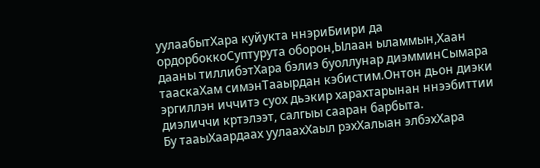уулаабытХара куйукта ннэриБиири да ордорбоккоСуптурута оборон,Ылаан ыламмын,Хаан дааны тиллибэтХара бэлиэ буоллунар диэмминСымара тааскаХам симэнТааырдан кэбистим.Онтон дьон диэки эргиллэн иччитэ суох дьэкир харахтарынан ннээбиттии диэличчи кртэлээт, салгыы сааран барбыта.
Бу тааыХаардаах уулаахХаыл рэхХалыан элбэхХара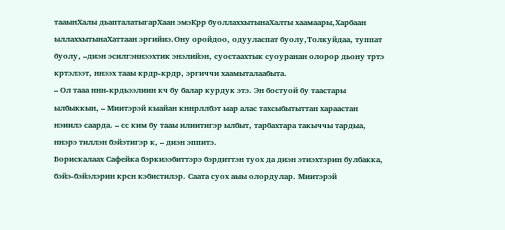тааынХалы дьапталатыгарХаан эмэКрр буоллаххытынаХалты хаамаары,Харбаан ыллаххытынаХаттаан эргийиэ.Ону оройдоо, одууласпат буолу,Толкуйдаа, туппат буолу, –диэн эсилгэннээхтик энэлийэн, суостаахтык суоуранан олорор дьону тртэ кртэлээт, ннээх тааы крдр-крдр, эргиччи хаамыталаабыта.
– Ол тааа ннн-крдьээлиин кч бу балар курдук этэ. Эн бостуой бу таастары ылбыккын, – Миитэрэй кыайан кннрллбэт ыар алас тахсыбытыттан хараастан нэиилэ саарда. – сс ким бу тааы илиитигэр ылбыт, тарбахтара такыччы тардыа, ннэрэ тиллэн бэйэтигэр к, – диэн эппитэ.
Борискалаах Сафейка бэркиээбиттэрэ бэрдиттэн туох да диэн этиэхтэрин булбакка, бэйэ-бэйэлэрин крсн кэбистилэр. Саата суох аыы олордулар. Миитэрэй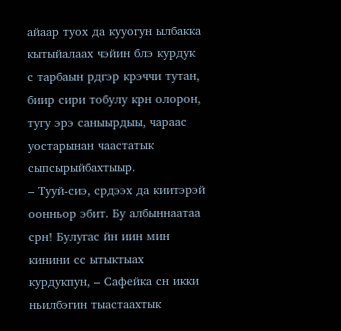айаар туох да кууогун ылбакка кытыйалаах чэйин блэ курдук с тарбаын рдгэр крэччи тутан, биир сири тобулу крн олорон, тугу эрэ саныырдыы, чараас уостарынан чаастатык сыпсырыйбахтыыр.
– Тууй-сиэ, срдээх да киитэрэй оонньор эбит. Бу албыннаатаа срн! Булугас йн иин мин кинини сс ытыктыах курдукпун, – Сафейка сн икки ньилбэгин тыастаахтык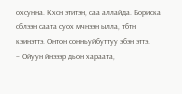охсунна. Кхсн этитэн, саа аллайда. Бориска сблээн саата суох мчнээн ылла, тбтн кэинэттэ. Онтон сонньуйбуттуу эбэн эттэ.
– Ойуун йнэээр дьон хараата,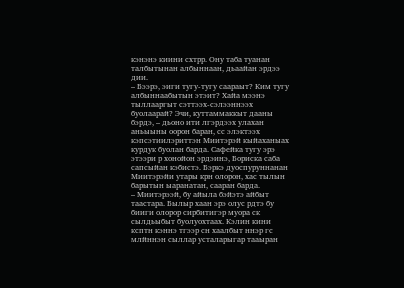кэнэнэ киини схтрр. Ону таба туанан талбытынан албыннаан, дьаайан эрдээ дии.
– Бээрэ, эиги тугу-тугу саараыт? Ким тугу албыннаабытын этэит? Хайа мээнэ тыллааргыт сэттээх-сэлээннээх буолаарай? Эчи, куттаммаккыт дааны бэрдэ, – дьоно ити лгэрдээх улахан аньыыны оорон баран, сс элэктээх кэпсэтиилэриттэн Миитэрэй кыйаханыах курдук буолан барда. Сафейка тугу эрэ этээри р хонойон эрдэинэ, Бориска саба сапсыйан кэбистэ. Бэркэ дуоспуруннанан Миитэрэйи утары крн олорон, хас тылын барытын ыаранатан, сааран барда.
– Миитэрээй, бу айыла бэйэтэ айбыт таастара. Былыр хаан эрэ олус рдтэ бу бииги олорор сирбитигэр муора ск сылдьыбыт буолуохтаах. Кэлин кини ксптн кэннэ тгээр сн хаалбыт ннэр гс млйннэн сыллар усталарыгар тааыран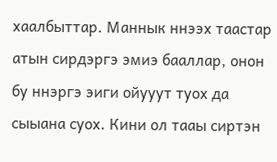хаалбыттар. Маннык ннээх таастар атын сирдэргэ эмиэ бааллар, онон бу ннэргэ эиги ойууут туох да сыыана суох. Кини ол тааы сиртэн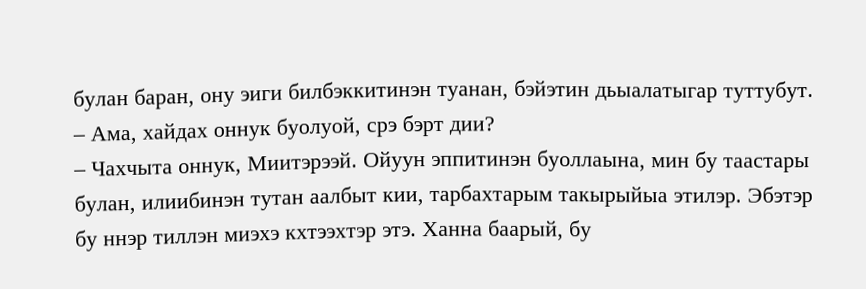булан баран, ону эиги билбэккитинэн туанан, бэйэтин дьыалатыгар туттубут.
– Ама, хайдах оннук буолуой, срэ бэрт дии?
– Чахчыта оннук, Миитэрээй. Ойуун эппитинэн буоллаына, мин бу таастары булан, илиибинэн тутан аалбыт кии, тарбахтарым такырыйыа этилэр. Эбэтэр бу ннэр тиллэн миэхэ кхтээхтэр этэ. Ханна баарый, бу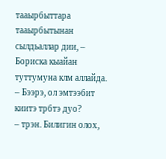тааырбыттара тааырбытынан сылдьаллар дии, – Бориска кыайан туттумуна клм аллайда.
– Бээрэ, ол эмтээбит киитэ трбтэ дуо?
– трэн. Билигин олох,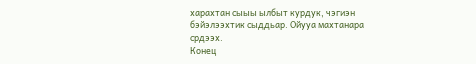харахтан сыыы ылбыт курдук, чэгиэн бэйэлээхтик сыддьар. Ойууа махтанара срдээх.
Конец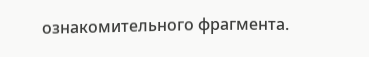ознакомительного фрагмента.